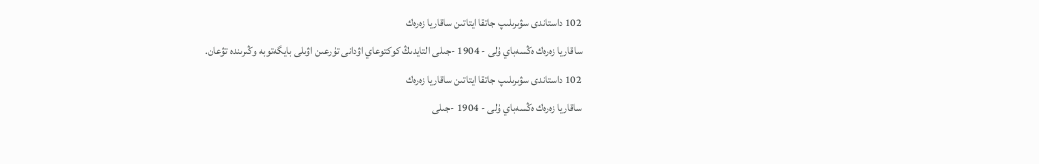102 داستاندى سۋىرىلىپ جاتقا ايتاتىن ساقاريا زەرەك
ساقاريا زەرەك ەڭسەباي ۇلى - 1904 -جىلى التايدىڭ كوكتوعاي اۋدانى تۇرعىن اۋىلى بايگەتوبە وڭىرىندە تۋعان.
102 داستاندى سۋىرىلىپ جاتقا ايتاتىن ساقاريا زەرەك
ساقاريا زەرەك ەڭسەباي ۇلى - 1904 -جىلى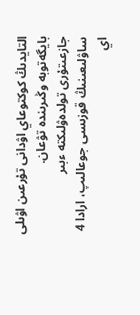التايدىڭ كوكتوعاي اۋدانى تۇرعىن اۋىلى بايگەتوبە وڭىرىندە تۋعان.
جازعىتۇرى تولدەۋلىكتە ءبىر ساۋلىعىنىڭ قوزىسى جوعالىپ، ارادا 4 اي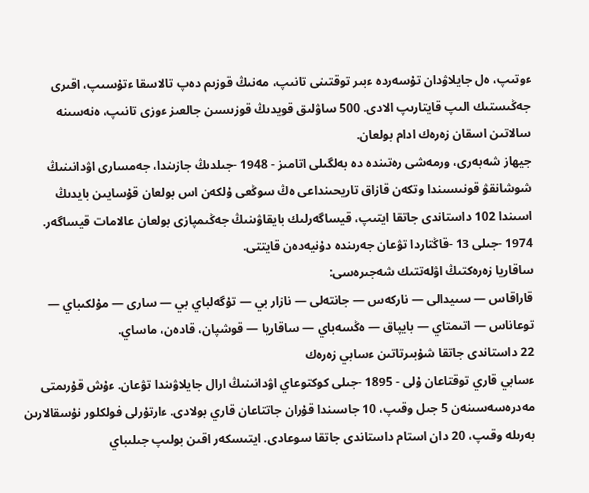ءوتىپ، ەل جايلاۋدان تۇسەردە ءبىر توقتىنى تانىپ، مەنىڭ قوزىم دەپ تالاسقا ءتۇسىپ، اقىرى جەڭىستىك الىپ قايتارىپ الادى. 500 ساۋلىق قويدىڭ قوزىسىن جالعىز ءوزى تانىپ، ەنەسىنە سالاتىن اسقان زەرەك ادام بولعان.
جيھاز شەبەرى، ورمەشى رەتىندە دە بەلگىلى اتامىز - 1948 -جىلدىڭ جازىندا، جەمسارى اۋدانىنىڭ شوشانقۋ قونىسىندا وتكەن قازاق تاريحىنداعى ەڭ سوڭعى ۇلكەن اس بولعان قۇسايىن بايدىڭ اسىندا 102 داستاندى جاتقا ايتىپ، قيساگەرلىك بايقاۋىنىڭ جەڭىمپازى بولعان عالامات قيساگەر. 1974 -جىلى 13 -قاڭتاردا تۋعان جەرىندە دۇنيەدەن قايتتى.
ساقاريا زەرەكتىڭ اۋلەتتىك شەجىرەسى:
قاراقاس — سىيدالى — ناركەس — جانتەلى — نازار بي — تۇگەلباي بي — سارى — مۇلكىباي — توعاناس — اتىمتاي — بايپاق — ەڭسەباي — ساقاريا — قوشپان، قادەن، ماساي.
22 داستاندى جاتقا شۇبىرتاتىن ءسابي زەرەك
ءسابي قاري توقتاعان ۇلى - 1895 -جىلى كوكتوعاي اۋدانىنىڭ ارال جايلاۋىندا تۋعان. ءۇش قۇرىمتى مەدرەسەسىنەن 5 جىل وقىپ، 10 جاسىندا قۇران جاتتاعان قاري بولادى. ءارتۇرلى فولكلور نۇسقالارىن بەرىلە وقىپ، 20 دان استام داستاندى جاتقا سوعادى. ايتىسكەر اقىن بولىپ جىلىباي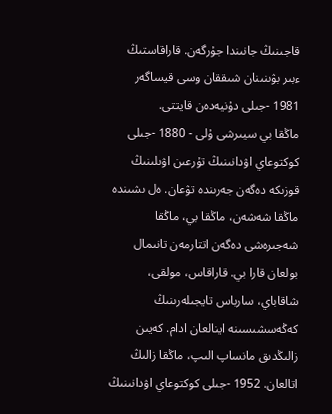قاجىنىڭ جانىندا جۇرگەن. قاراقاستىڭ ءبىر بۋىنىنان شىققان وسى قيساگەر 1981 -جىلى دۇنيەدەن قايتتى.
ماڭقا بي سيىرشى ۇلى - 1880 -جىلى كوكتوعاي اۋدانىنىڭ تۇرعىن اۋىلىنىڭ قوزىكە دەگەن جەرىندە تۋعان. ەل ىشىندە ماڭقا شەشەن، ماڭقا بي، ماڭقا شەجىرەشى دەگەن اتتارمەن تانىمال بولعان قارا بي. قاراقاس، مولقى، شاقاباي، سارباس تايجىلەرىنىڭ كەڭەسشىسىنە اينالعان ادام. كەيىن زالىڭدىق مانساپ الىپ، ماڭقا زالىڭ اتالعان. 1952 -جىلى كوكتوعاي اۋدانىنىڭ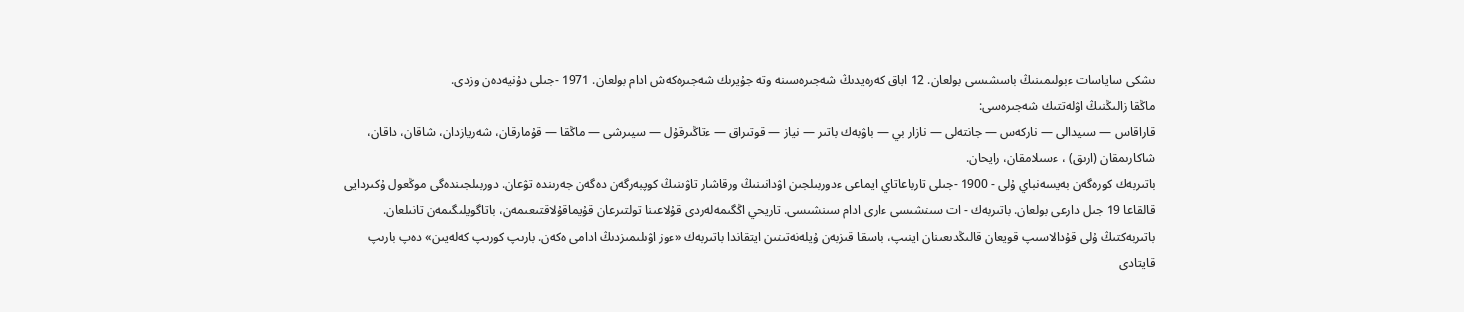ىشكى ساياسات ءبولىمىنىڭ باسشىسى بولعان. 12 اباق كەرەيدىڭ شەجىرەسىنە وتە جۇيرىك شەجىرەكەش ادام بولعان. 1971 -جىلى دۇنيەدەن وزدى.
ماڭقا زالىڭنىڭ اۋلەتتىك شەجىرەسى:
قاراقاس — سىيدالى — ناركەس — جانتەلى — نازار بي — باۋبەك باتىر — نياز — قوتىراق — ءتاڭىرقۇل — سيىرشى — ماڭقا — قۇمارقان، شەريازدان، شاقان، داقان، شاكارىمقان (ارىق) ، ءسىلامقان، رايحان.
باتىربەك كورەگەن بەيسەنباي ۇلى - 1900 -جىلى تارباعاتاي ايماعى ءدوربىلجىن اۋدانىنىڭ ورقاشار تاۋىنىڭ كوپبەرگەن دەگەن جەرىندە تۋعان. دوربىلجىندەگى موڭعول ۇكىردايى قالقاعا 19 جىل دارعى بولعان. باتىربەك - ات سىنشىسى ءارى ادام سىنشىسى. تاريحي اڭگىمەلەردى قۇلاعىنا تولتىرعان قۇيماقۇلاقتىعىمەن، باتاگويلىگىمەن تانىلعان.
باتىربەكتىڭ ۇلى قۇدالاسىپ قويعان قالىڭدىعىنان اينىپ، باسقا قىزبەن ۇيلەنەتىنىن ايتقاندا باتىربەك «ءوز اۋىلىمىزدىڭ ادامى ەكەن. بارىپ كورىپ كەلەيىن» دەپ بارىپ قايتادى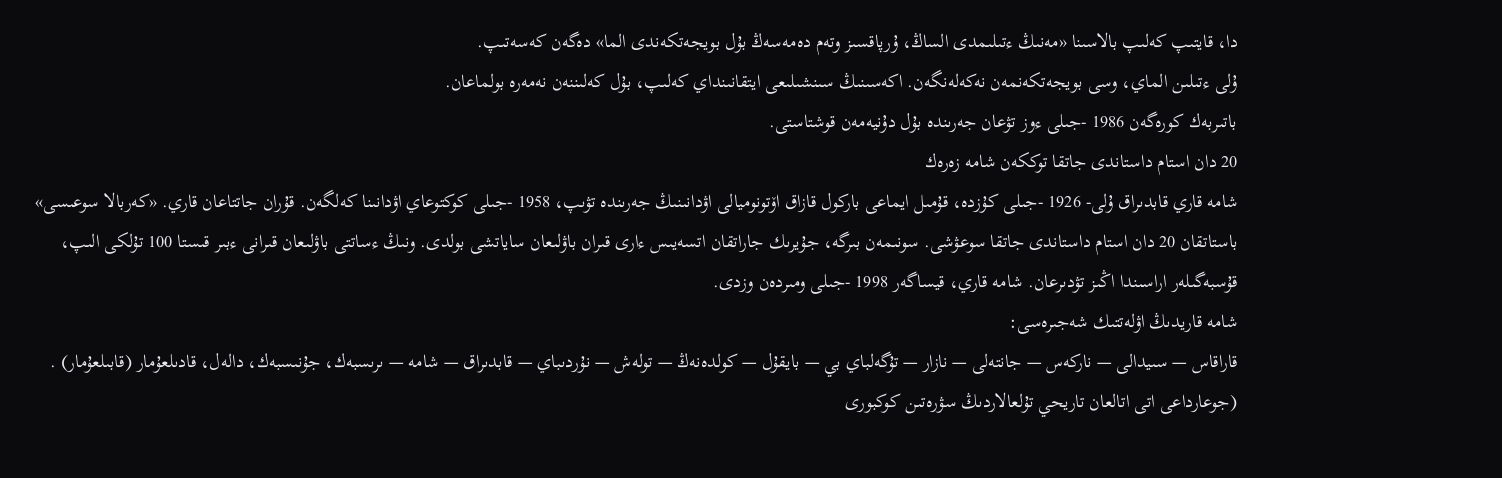دا، قايتىپ كەلىپ بالاسىنا «مەنىڭ ءتىلىمدى الساڭ، ۇرپاقسىز وتەم دەمەسەڭ بۇل بويجەتكەندى الما» دەگەن كەسەتىپ.
ۇلى ءتىلىن الماي، وسى بويجەتكەنمەن نەكەلەنگەن. اكەسىنىڭ سىنشىلىعى ايتقانىنداي كەلىپ، بۇل كەلىننەن نەمەرە بولماعان.
باتىربەك كورەگەن 1986 -جىلى ءوز تۋعان جەرىندە بۇل دۇنيەمەن قوشتاستى.
20 دان استام داستاندى جاتقا توككەن شامە زەرەك
شامە قاري قابدىراق ۇلى- 1926 -جىلى كۇزدە، قۇمىل ايماعى باركول قازاق اۆتونوميالى اۋدانىنىڭ جەرىندە تۋىپ، 1958 -جىلى كوكتوعاي اۋدانىنا كەلگەن. قۇران جاتتاعان قاري. «كەربالا سوعىسى» باستاتقان 20 دان استام داستاندى جاتقا سوعۋشى. سونىمەن بىرگە، جۇيرىك جاراتقان اتسەيىس ءارى قىران باۋلىعان ساياتشى بولدى. ونىڭ ءساتتى باۋلىعان قىرانى ءبىر قىستا 100 تۇلكى الىپ، قۇسبەگىلەر اراسىندا اڭىز تۋدىرعان. شامە قاري، قيساگەر 1998 -جىلى ومىردەن وزدى.
شامە قاريدىڭ اۋلەتتىك شەجىرەسى:
قاراقاس — سىيدالى — ناركەس — جانتەلى — نازار — تۇگەلباي بي — بايقۇل — كولدەنەڭ — تولەش — نۇردىباي — قابدىراق — شامە — ىرىسبەك، جۇنىسبەك، دالەل، قادىلعۇمار (قابىلعۇمار) .
(جوعارداعى اتى اتالعان تاريحي تۇلعالاردىڭ سۋرەتىن كوكبورى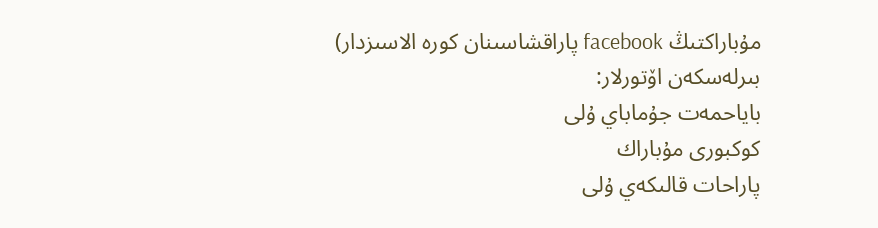مۇباراكتىڭ facebook پاراقشاسىنان كورە الاسىزدار)
بىرلەسكەن اۆتورلار:
باياحمەت جۇماباي ۇلى
كوكبورى مۇباراك
پاراحات قالىكەي ۇلى